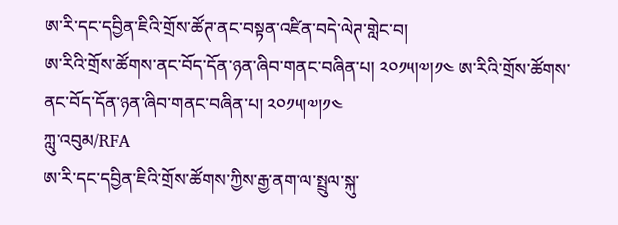ཨ་རི་དང་དབྱིན་ཇིའི་གྲོས་ཚོཊ་ནང་བསྟན་འཛིན་བདེ་ལེཊ་གླེང་བ།
ཨ་རིའི་གྲོས་ཚོགས་ནང་བོད་དོན་ཉན་ཞིབ་གནང་བཞིན་པ། ༢༠༡༥།༧།༡༤ ཨ་རིའི་གྲོས་ཚོགས་ནང་བོད་དོན་ཉན་ཞིབ་གནང་བཞིན་པ། ༢༠༡༥།༧།༡༤
ཀླུ་འབུམ/RFA
ཨ་རི་དང་དབྱིན་ཇིའི་གྲོས་ཚོགས་ཀྱིས་རྒྱ་ནག་ལ་སྤྲུལ་སྐུ་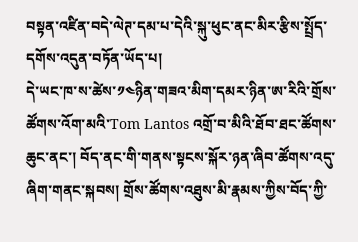བསྟན་འཛིན་བདེ་ལེཊ་དམ་པ་དེའི་སྐུ་ཕུང་ནང་མིར་རྩིས་སྤྲོད་དགོས་འདུན་བཏོན་ཡོད་པ།
དེ་ཡང་ཁ་ས་ཚེས་༡༤ཉིན་གཟའ་མིག་དམར་ཉིན་ཨ་རིའི་གྲོས་ཚོགས་འོག་མའི་Tom Lantos འགྲོ་བ་མིའི་ཐོབ་ཐང་ཚོགས་ཆུང་ནང་། བོད་ནང་གི་གནས་སྟངས་སྐོར་ཉན་ཞིབ་ཚོགས་འདུ་ཞིག་གནང་སྐབས། གྲོས་ཚོགས་འཐུས་མི་རྣམས་ཀྱིས་བོད་ཀྱི་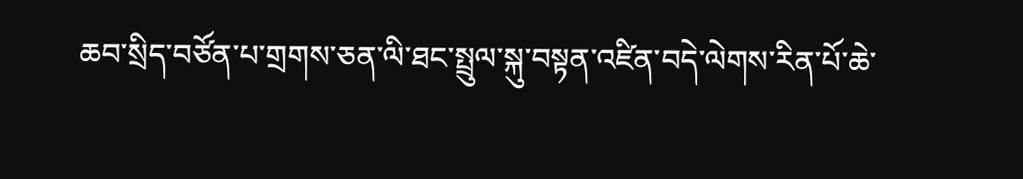ཆབ་སྲིད་བཙོན་པ་གྲགས་ཅན་ལི་ཐང་སྤྲུལ་སྐུ་བསྟན་འཛིན་བདེ་ལེགས་རིན་པོ་ཆེ་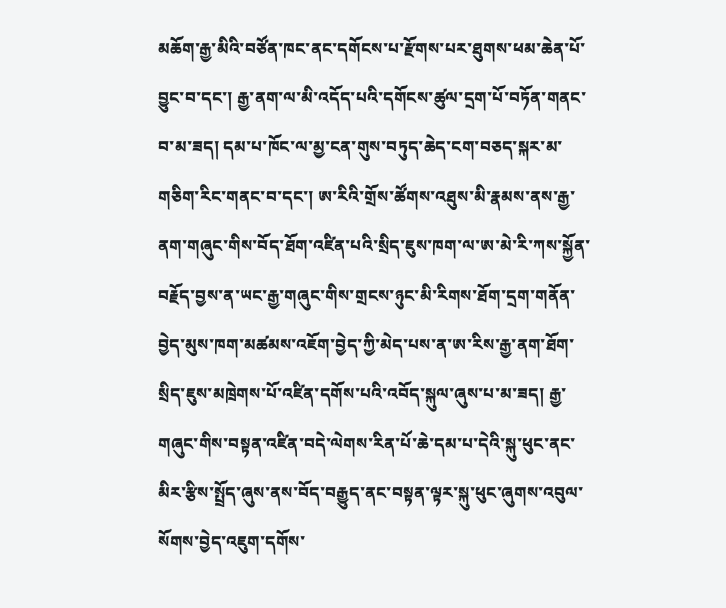མཆོག་རྒྱ་མིའི་བཙོན་ཁང་ནང་དགོངས་པ་རྫོགས་པར་ཐུགས་ཕམ་ཆེན་པོ་བྱུང་བ་དང་། རྒྱ་ནག་ལ་མི་འདོད་པའི་དགོངས་ཚུལ་དྲག་པོ་བཏོན་གནང་བ་མ་ཟད། དམ་པ་ཁོང་ལ་མྱ་ངན་གུས་བཏུད་ཆེད་ངག་བཅད་སྐར་མ་གཅིག་རིང་གནང་བ་དང་། ཨ་རིའི་གྲོས་ཚོགས་འཐུས་མི་རྣམས་ནས་རྒྱ་ནག་གཞུང་གིས་བོད་ཐོག་འཛིན་པའི་སྲིད་ཇུས་ཁག་ལ་ཨ་མེ་རི་ཀས་སྐྱོན་བརྗོད་བྱས་ན་ཡང་རྒྱ་གཞུང་གིས་གྲངས་ཉུང་མི་རིགས་ཐོག་དྲག་གནོན་བྱེད་མུས་ཁག་མཚམས་འཇོག་བྱེད་ཀྱི་མེད་པས་ན་ཨ་རིས་རྒྱ་ནག་ཐོག་སྲིད་ཇུས་མཁྲེགས་པོ་འཛིན་དགོས་པའི་འབོད་སྐུལ་ཞུས་པ་མ་ཟད། རྒྱ་གཞུང་གིས་བསྟན་འཛིན་བདེ་ལེགས་རིན་པོ་ཆེ་དམ་པ་དེའི་སྐུ་ཕུང་ནང་མིར་རྩིས་སྤྲོད་ཞུས་ནས་བོད་བརྒྱུད་ནང་བསྟན་ལྟར་སྐུ་ཕུང་ཞུགས་འབུལ་སོགས་བྱེད་འཇུག་དགོས་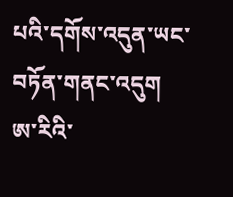པའི་དགོས་འདུན་ཡང་བཏོན་གནང་འདུག
ཨ་རིའི་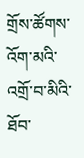གྲོས་ཚོགས་འོག་མའི་འགྲོ་བ་མིའི་ཐོབ་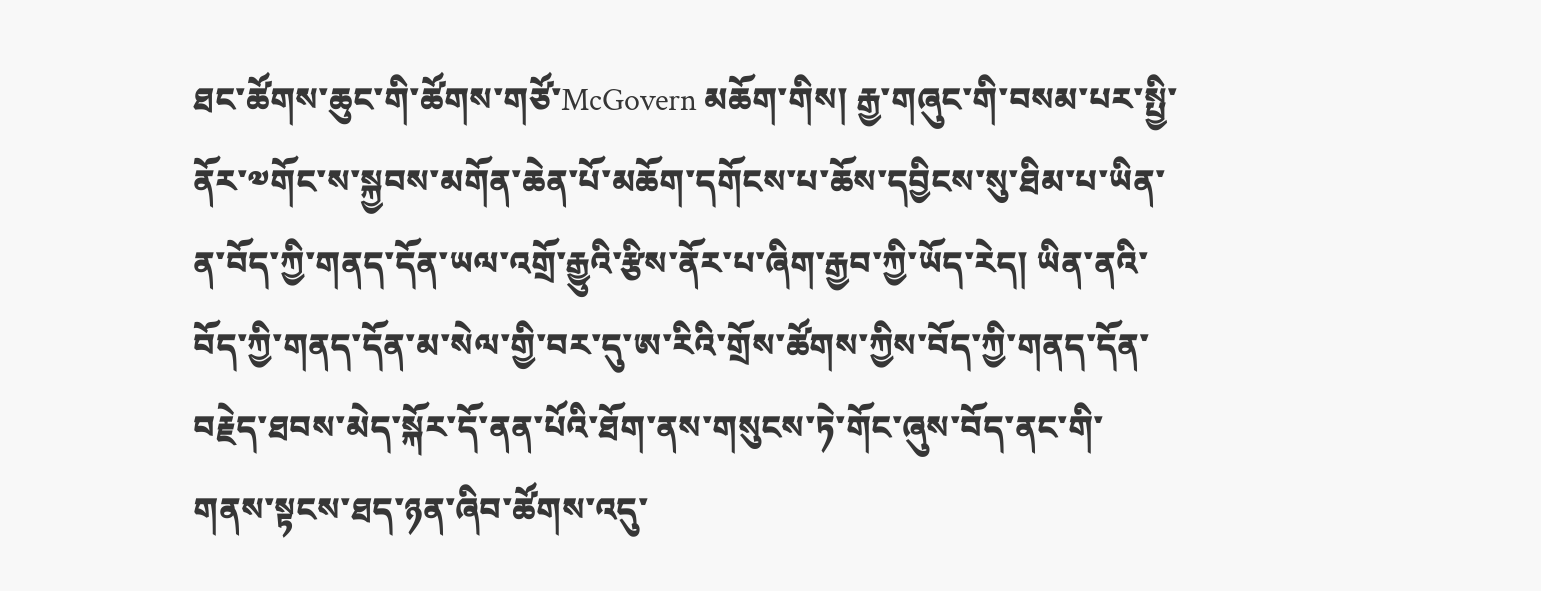ཐང་ཚོགས་ཆུང་གི་ཚོགས་གཙོ་McGovern མཆོག་གིས། རྒྱ་གཞུང་གི་བསམ་པར་སྤྱི་ནོར་༧གོང་ས་སྐྱབས་མགོན་ཆེན་པོ་མཆོག་དགོངས་པ་ཆོས་དབྱིངས་སུ་ཐིམ་པ་ཡིན་ན་བོད་ཀྱི་གནད་དོན་ཡལ་འགྲོ་རྒྱུའི་རྩིས་ནོར་པ་ཞིག་རྒྱབ་ཀྱི་ཡོད་རེད། ཡིན་ནའི་བོད་ཀྱི་གནད་དོན་མ་སེལ་གྱི་བར་དུ་ཨ་རིའི་གྲོས་ཚོགས་ཀྱིས་བོད་ཀྱི་གནད་དོན་བརྗེད་ཐབས་མེད་སྐོར་དོ་ནན་པོའི་ཐོག་ནས་གསུངས་ཏེ་གོང་ཞུས་བོད་ནང་གི་གནས་སྟངས་ཐད་ཉན་ཞིབ་ཚོགས་འདུ་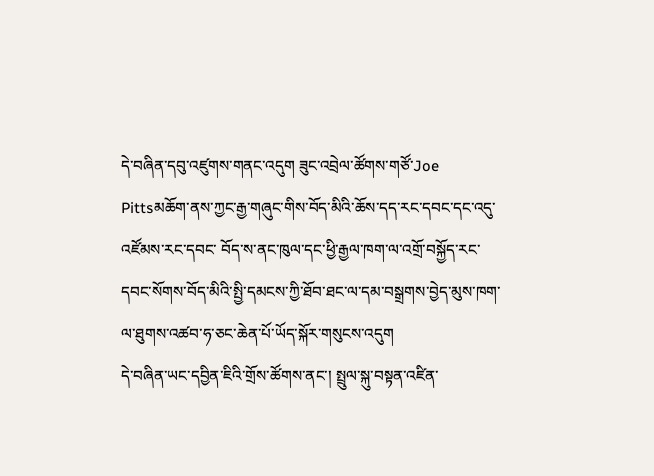དེ་བཞིན་དབུ་འཛུགས་གནང་འདུག ཟུང་འབྲེལ་ཚོགས་གཙོ་Joe Pittsམཆོག་ནས་ཀྱང་རྒྱ་གཞུང་གིས་བོད་མིའི་ཆོས་དད་རང་དབང་དང་འདུ་འཛོམས་རང་དབང་ བོད་ས་ནང་ཁུལ་དང་ཕྱི་རྒྱལ་ཁག་ལ་འགྲོ་བསྐྱོད་རང་དབང་སོགས་བོད་མིའི་སྤྱི་དམངས་ཀྱི་ཐོབ་ཐང་ལ་དམ་བསྒྲགས་བྱེད་མུས་ཁག་ལ་ཐུགས་འཚབ་ཧ་ཅང་ཆེན་པོ་ཡོད་སྐོར་གསུངས་འདུག
དེ་བཞིན་ཡང་དབྱིན་ཇིའི་གྲོས་ཚོགས་ནང་། སྤྲུལ་སྐུ་བསྟན་འཛིན་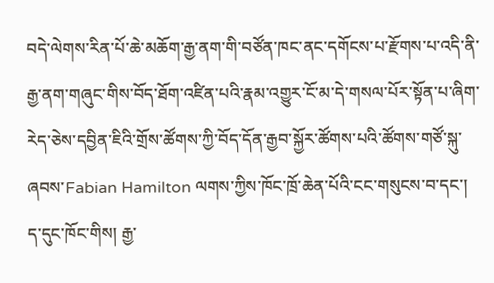བདེ་ལེགས་རིན་པོ་ཆེ་མཆོག་རྒྱ་ནག་གི་བཙོན་ཁང་ནང་དགོངས་པ་རྫོགས་པ་འདི་ནི་རྒྱ་ནག་གཞུང་གིས་བོད་ཐོག་འཛིན་པའི་རྣམ་འགྱུར་ངོ་མ་དེ་གསལ་པོར་སྟོན་པ་ཞིག་རེད་ཅེས་དབྱིན་ཇིའི་གྲོས་ཚོགས་ཀྱི་བོད་དོན་རྒྱབ་སྐྱོར་ཚོགས་པའི་ཚོགས་གཙོ་སྐུ་ཞབས་Fabian Hamilton ལགས་ཀྱིས་ཁོང་ཁྲོ་ཆེན་པོའི་ངང་གསུངས་བ་དང་། ད་དུང་ཁོང་གིས། རྒྱ་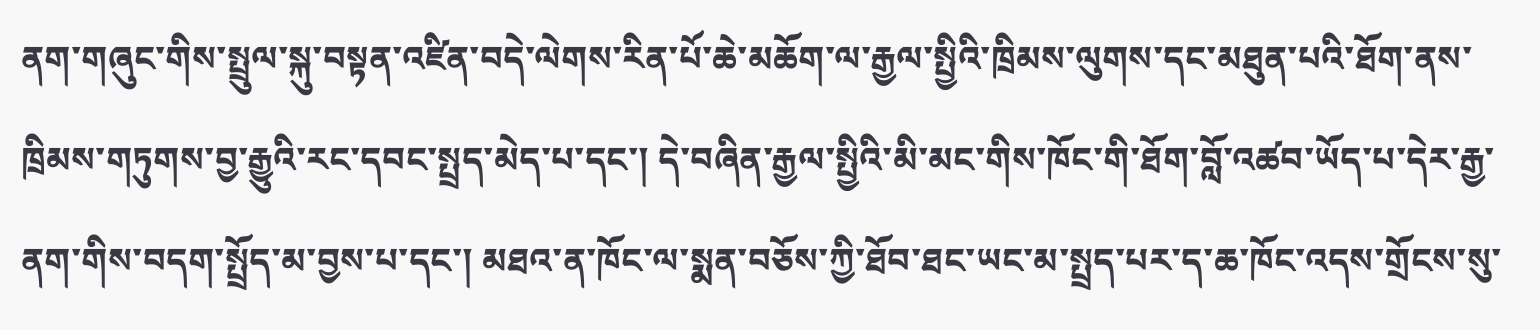ནག་གཞུང་གིས་སྤྲུལ་སྐུ་བསྟན་འཛིན་བདེ་ལེགས་རིན་པོ་ཆེ་མཆོག་ལ་རྒྱལ་སྤྱིའི་ཁྲིམས་ལུགས་དང་མཐུན་པའི་ཐོག་ནས་ཁྲིམས་གཏུགས་བྱ་རྒྱུའི་རང་དབང་སྤྲད་མེད་པ་དང་། དེ་བཞིན་རྒྱལ་སྤྱིའི་མི་མང་གིས་ཁོང་གི་ཐོག་བློ་འཚབ་ཡོད་པ་དེར་རྒྱ་ནག་གིས་བདག་སྤྲོད་མ་བྱས་པ་དང་། མཐའ་ན་ཁོང་ལ་སྨན་བཅོས་ཀྱི་ཐོབ་ཐང་ཡང་མ་སྤྲད་པར་ད་ཆ་ཁོང་འདས་གྲོངས་སུ་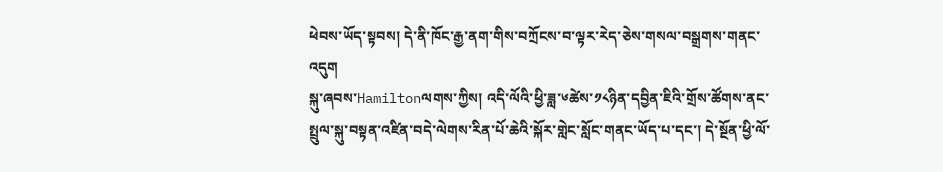ཕེབས་ཡོད་སྟབས། དེ་ནི་ཁོང་རྒྱ་ནག་གིས་བཀྲོངས་བ་ལྟར་རེད་ཅེས་གསལ་བསྒྲགས་གནང་འདུག
སྐུ་ཞབས་Hamiltonལགས་ཀྱིས། འདི་ལོའི་ཕྱི་ཟླ་༦ཚེས་༡༨ཉིན་དབྱིན་ཇིའི་གྲོས་ཚོགས་ནང་སྤྲུལ་སྐུ་བསྟན་འཛིན་བདེ་ལེགས་རིན་པོ་ཆེའི་སྐོར་གླེང་སློང་གནང་ཡོད་པ་དང་། དེ་སྔོན་ཕྱི་ལོ་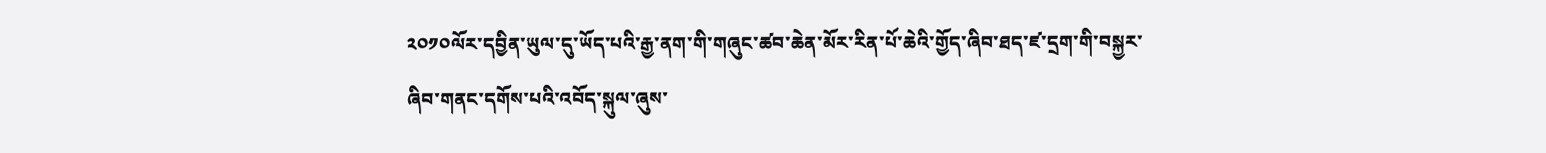༢༠༡༠ལོར་དབྱིན་ཡུལ་དུ་ཡོད་པའི་རྒྱ་ནག་གི་གཞུང་ཚབ་ཆེན་མོར་རིན་པོ་ཆེའི་གྱོད་ཞིབ་ཐད་ཛ་དྲག་གི་བསྐྱར་ཞིབ་གནང་དགོས་པའི་འབོད་སྐུལ་ཞུས་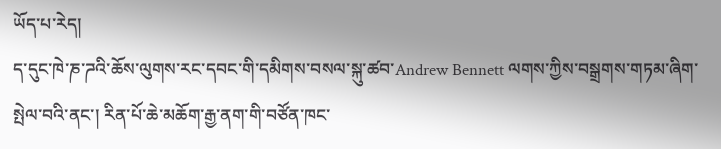ཡོད་པ་རེད།
ད་དུང་ཁེ་ཎ་ཌའི་ཆོས་ལུགས་རང་དབང་གི་དམིགས་བསལ་སྐུ་ཚབ་Andrew Bennett ལགས་ཀྱིས་བསྒྲགས་གཏམ་ཞིག་སྤེལ་བའི་ནང་། རིན་པོ་ཆེ་མཆོག་རྒྱ་ནག་གི་བཙོན་ཁང་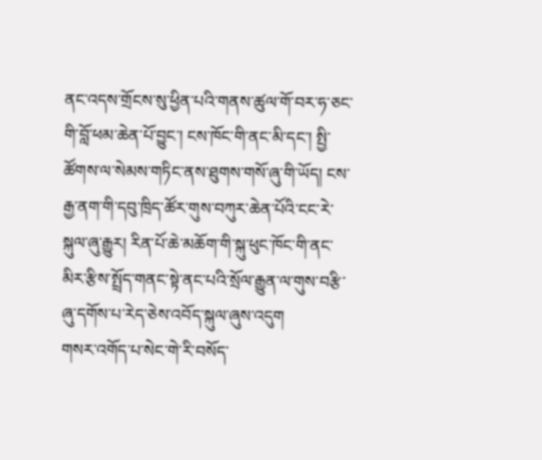ནང་འདས་གྲོངས་སུ་ཕྱིན་པའི་གནས་ཚུལ་གོ་བར་ཧ་ཅང་གི་བློ་ཕམ་ཆེན་པོ་བྱུང་། ངས་ཁོང་གི་ནང་མི་དང་། སྤྱི་ཚོགས་ལ་སེམས་གཏིང་ནས་ཐུགས་གསོ་ཞུ་གི་ཡོད། ངས་རྒྱ་ནག་གི་དབུ་ཁྲིད་ཚོར་གུས་བཀུར་ཆེན་པོའི་ངང་རེ་སྐུལ་ཞུ་རྒྱུར། རིན་པོ་ཆེ་མཆོག་གི་སྐུ་ཕུང་ཁོང་གི་ནང་མིར་རྩིས་སྤྲོད་གནང་སྟེ་ནང་པའི་སྲོལ་རྒྱུན་ལ་གུས་བརྩི་ཞུ་དགོས་པ་རེད་ཅེས་འབོད་སྐུལ་ཞུས་འདུག
གསར་འགོད་པ་སེང་གེ་རི་བསོད་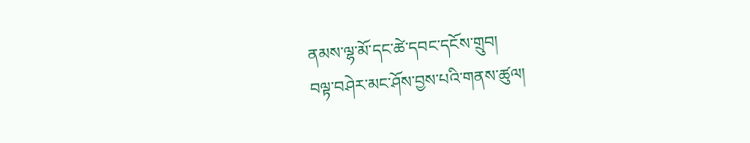ནམས་ལྷ་མོ་དང་ཚེ་དབང་དངོས་གྲུབ།
བལྟ་བཤེར་མང་ཤོས་བྱས་པའི་གནས་ཚུལ།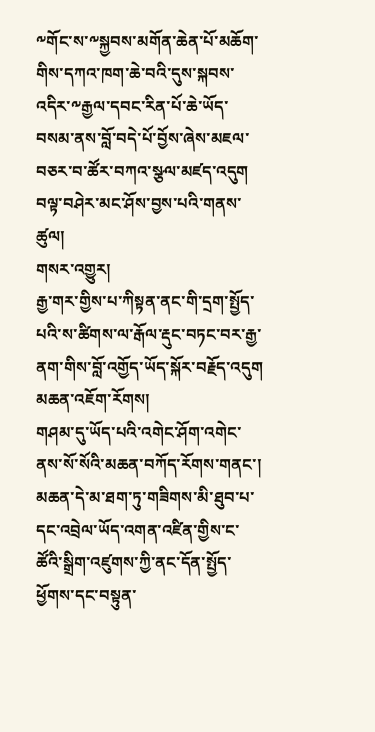༸གོང་ས་༸སྐྱབས་མགོན་ཆེན་པོ་མཆོག་གིས་དཀའ་ཁག་ཆེ་བའི་དུས་སྐབས་འདིར་༸རྒྱལ་དབང་རིན་པོ་ཆེ་ཡོད་བསམ་ནས་བློ་བདེ་པོ་བྱོས་ཞེས་མཇལ་བཅར་བ་ཚོར་བཀའ་སྩལ་མཛད་འདུག
བལྟ་བཤེར་མང་ཤོས་བྱས་པའི་གནས་ཚུལ།
གསར་འགྱུར།
རྒྱ་གར་གྱིས་པ་ཀིསྟན་ནང་གི་དྲག་སྤྱོད་པའི་ས་ཚིགས་ལ་རྒོལ་རྡུང་བཏང་བར་རྒྱ་ནག་གིས་བློ་འགྱོད་ཡོད་སྐོར་བརྗོད་འདུག
མཆན་འཇོག་རོགས།
གཤམ་དུ་ཡོད་པའི་འགེང་ཤོག་འགེང་ནས་སོ་སོའི་མཆན་བཀོད་རོགས་གནང་། མཆན་དེ་མ་ཐག་ཏུ་གཟིགས་མི་ཐུབ་པ་དང་འབྲེལ་ཡོད་འགན་འཛིན་གྱིས་ང་ཚོའི་སྒྲིག་འཛུགས་ཀྱི་ནང་དོན་སྤྱོད་ཕྱོགས་དང་བསྟུན་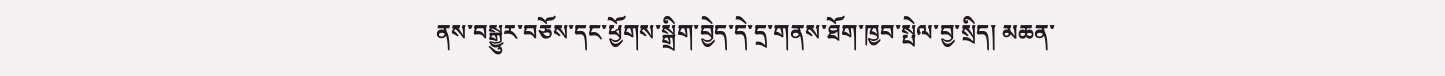ནས་བསྒྱུར་བཅོས་དང་ཕྱོགས་སྒྲིག་བྱེད་དེ་དྲ་གནས་ཐོག་ཁྱབ་སྤེལ་བྱ་སྲིད། མཆན་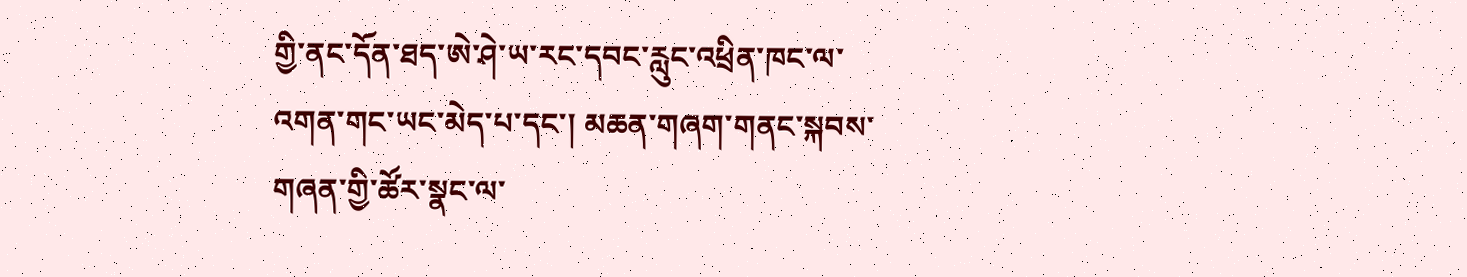གྱི་ནང་དོན་ཐད་ཨེ་ཤེ་ཡ་རང་དབང་རླུང་འཕྲིན་ཁང་ལ་འགན་གང་ཡང་མེད་པ་དང་། མཆན་གཞག་གནང་སྐབས་གཞན་གྱི་ཚོར་སྣང་ལ་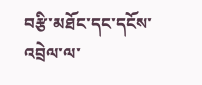བརྩི་མཐོང་དང་དངོས་འབྲེལ་ལ་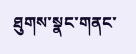ཐུགས་སྣང་གནང་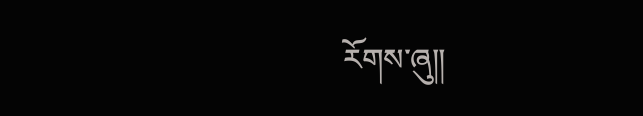རོགས་ཞུ༎